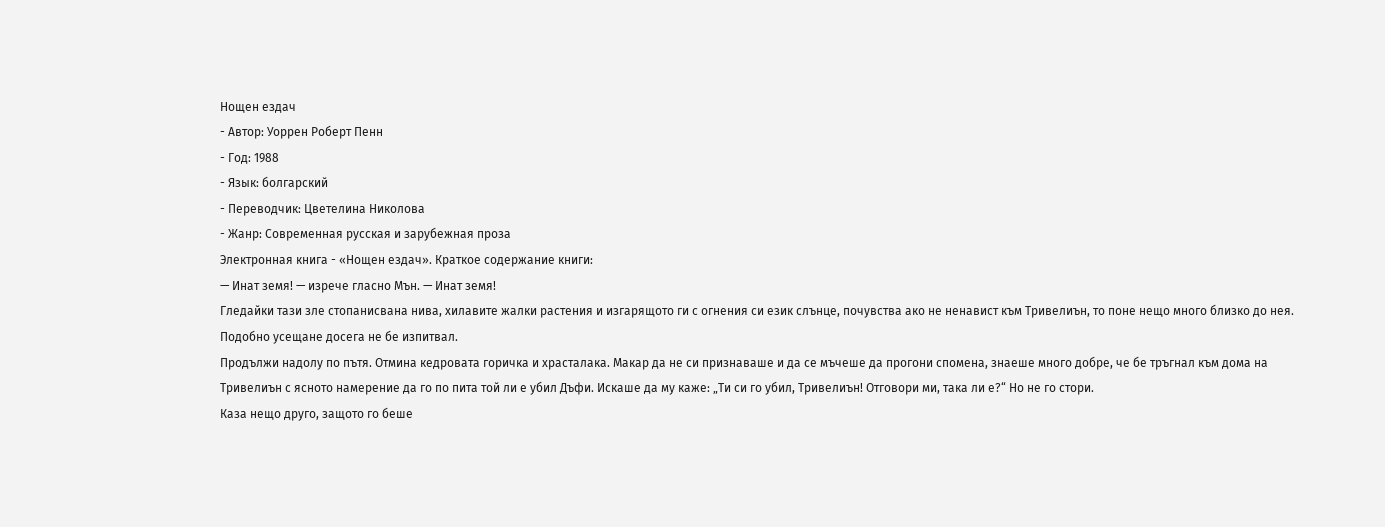Нощен ездач
- Автор: Уоррен Роберт Пенн
- Год: 1988
- Язык: болгарский
- Переводчик: Цветелина Николова
- Жанр: Современная русская и зарубежная проза
Электронная книга - «Нощен ездач». Краткое содержание книги:
— Инат земя! — изрече гласно Мън. — Инат земя!
Гледайки тази зле стопанисвана нива, хилавите жалки растения и изгарящото ги с огнения си език слънце, почувства ако не ненавист към Тривелиън, то поне нещо много близко до нея. Подобно усещане досега не бе изпитвал.
Продължи надолу по пътя. Отмина кедровата горичка и храсталака. Макар да не си признаваше и да се мъчеше да прогони спомена, знаеше много добре, че бе тръгнал към дома на Тривелиън с ясното намерение да го по пита той ли е убил Дъфи. Искаше да му каже: „Ти си го убил, Тривелиън! Отговори ми, така ли е?“ Но не го стори.
Каза нещо друго, защото го беше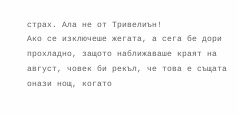страх. Ала не от Тривелиън!
Ако се изключеше жегата, а сега бе дори прохладно, защото наближаваше краят на август, човек би рекъл, че това е същата онази нощ, когато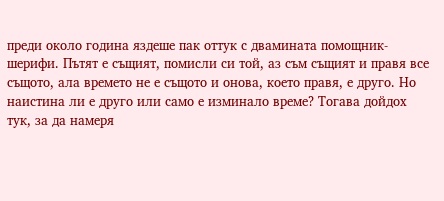преди около година яздеше пак оттук с двамината помощник-шерифи. Пътят е същият, помисли си той, аз съм същият и правя все същото, ала времето не е същото и онова, което правя, е друго. Но наистина ли е друго или само е изминало време? Тогава дойдох тук, за да намеря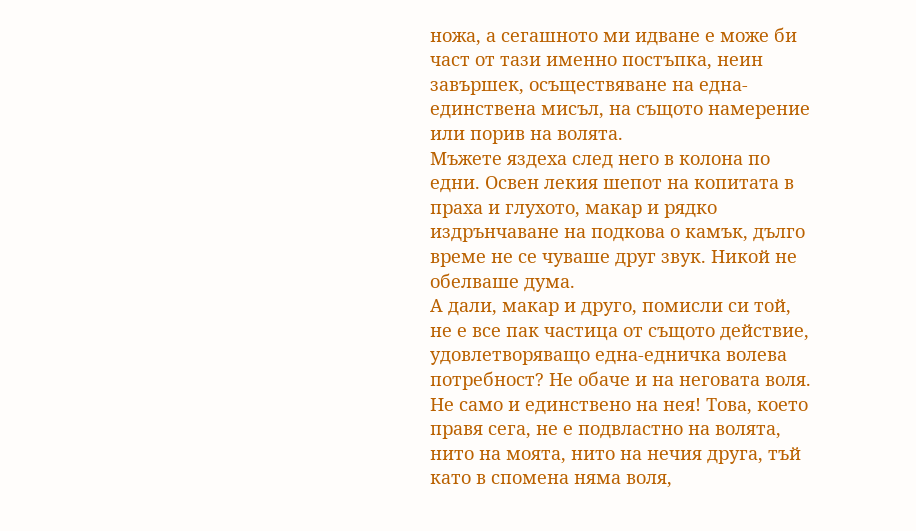ножа, а сегашното ми идване е може би част от тази именно постъпка, неин завършек, осъществяване на една-единствена мисъл, на същото намерение или порив на волята.
Мъжете яздеха след него в колона по едни. Освен лекия шепот на копитата в праха и глухото, макар и рядко издрънчаване на подкова о камък, дълго време не се чуваше друг звук. Никой не обелваше дума.
А дали, макар и друго, помисли си той, не е все пак частица от същото действие, удовлетворяващо една-едничка волева потребност? Не обаче и на неговата воля. Не само и единствено на нея! Това, което правя сега, не е подвластно на волята, нито на моята, нито на нечия друга, тъй като в спомена няма воля,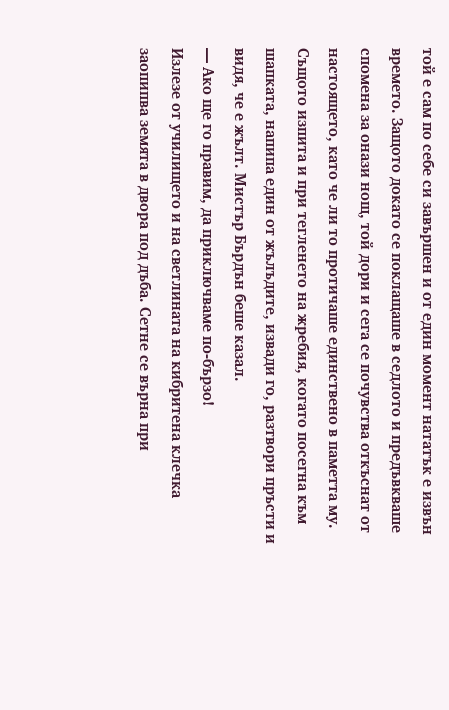той е сам по себе си завършен и от един момент нататък е извън времето. Защото докато се поклащаше в седлото и предъвкваше спомена за онази нощ, той дори и сега се почувства откъснат от настоящето, като че ли то протичаше единствено в паметта му.
Същото изпита и при тегленето на жребия, когато посегна към шапката, напипа един от жълъдите, извади го, разтвори пръсти и видя, че е жълт. Мистър Бърдън беше казал.
— Ако ще го правим, да приключваме по-бързо!
Излезе от училището и на светлината на кибритена клечка заопипва земята в двора под дъба. Сетне се върна при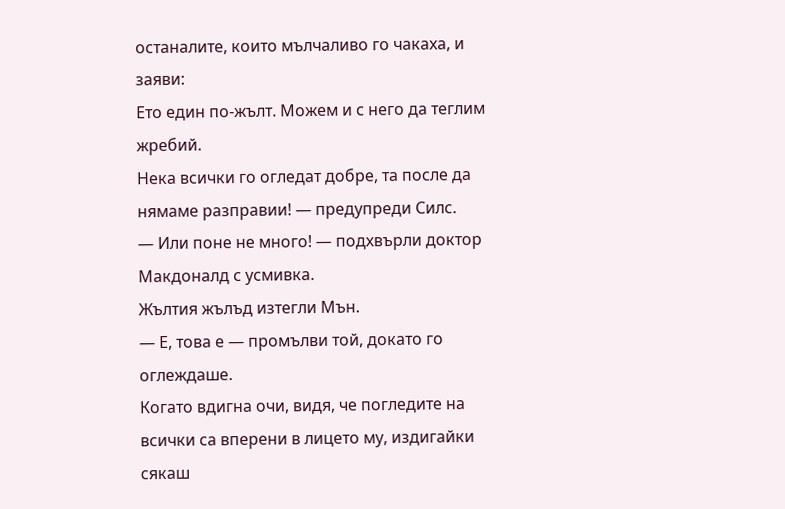останалите, които мълчаливо го чакаха, и заяви:
Ето един по-жълт. Можем и с него да теглим жребий.
Нека всички го огледат добре, та после да нямаме разправии! — предупреди Силс.
— Или поне не много! — подхвърли доктор Макдоналд с усмивка.
Жълтия жълъд изтегли Мън.
— Е, това е — промълви той, докато го оглеждаше.
Когато вдигна очи, видя, че погледите на всички са вперени в лицето му, издигайки сякаш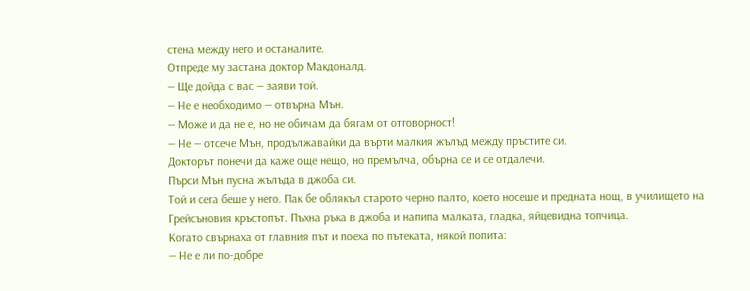стена между него и останалите.
Отпреде му застана доктор Макдоналд.
— Ще дойда с вас — заяви той.
— Не е необходимо — отвърна Мън.
— Може и да не е, но не обичам да бягам от отговорност!
— Не — отсече Мън, продължавайки да върти малкия жълъд между пръстите си.
Докторът понечи да каже още нещо, но премълча, обърна се и се отдалечи.
Пърси Мън пусна жълъда в джоба си.
Той и сега беше у него. Пак бе облякъл старото черно палто, което носеше и предната нощ, в училището на Грейсъновия кръстопът. Пъхна ръка в джоба и напипа малката, гладка, яйцевидна топчица.
Когато свърнаха от главния път и поеха по пътеката, някой попита:
— Не е ли по-добре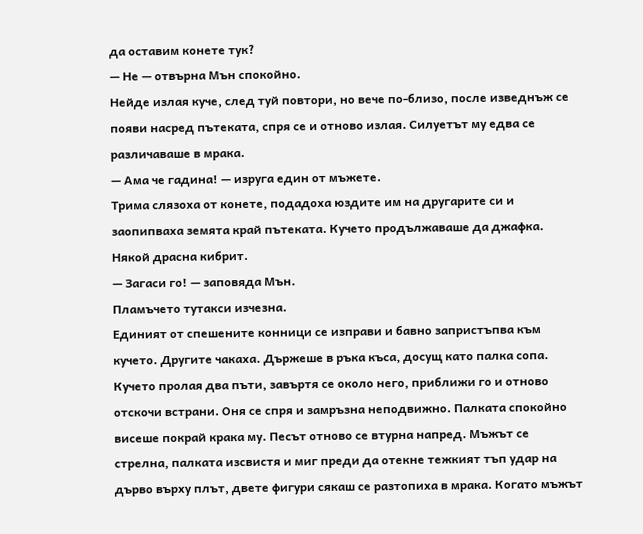да оставим конете тук?
— Не — отвърна Мън спокойно.
Нейде излая куче, след туй повтори, но вече по-близо, после изведнъж се появи насред пътеката, спря се и отново излая. Силуетът му едва се различаваше в мрака.
— Ама че гадина! — изруга един от мъжете.
Трима слязоха от конете, подадоха юздите им на другарите си и заопипваха земята край пътеката. Кучето продължаваше да джафка. Някой драсна кибрит.
— Загаси го! — заповяда Мън.
Пламъчето тутакси изчезна.
Единият от спешените конници се изправи и бавно запристъпва към кучето. Другите чакаха. Държеше в ръка къса, досущ като палка сопа. Кучето пролая два пъти, завъртя се около него, приближи го и отново отскочи встрани. Оня се спря и замръзна неподвижно. Палката спокойно висеше покрай крака му. Песът отново се втурна напред. Мъжът се стрелна, палката изсвистя и миг преди да отекне тежкият тъп удар на дърво върху плът, двете фигури сякаш се разтопиха в мрака. Когато мъжът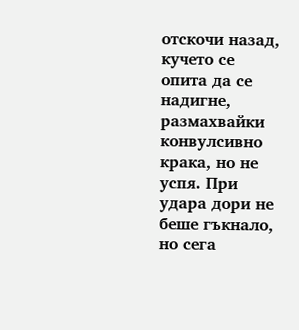отскочи назад, кучето се опита да се надигне, размахвайки конвулсивно крака, но не успя. При удара дори не беше гъкнало, но сега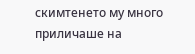скимтенето му много приличаше на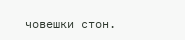човешки стон.